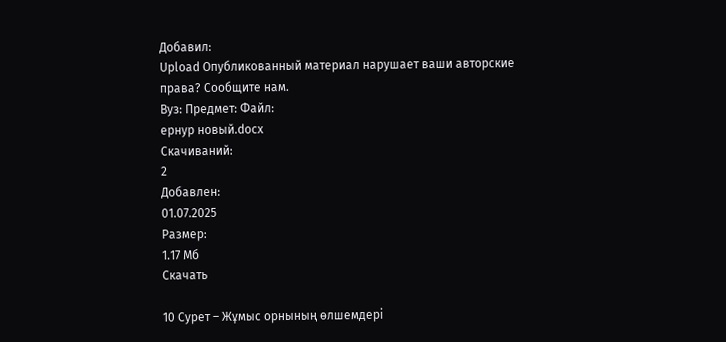Добавил:
Upload Опубликованный материал нарушает ваши авторские права? Сообщите нам.
Вуз: Предмет: Файл:
ернур новый.docx
Скачиваний:
2
Добавлен:
01.07.2025
Размер:
1.17 Mб
Скачать

10 Сурет – Жұмыс орнының өлшемдері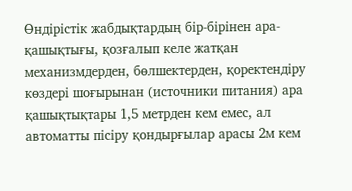Өндірістік жабдықтардың бір-бірінен ара-қашықтығы, қозғалып келе жатқан механизмдерден, бөлшектерден, қоректендіру көздері шоғырынан (источники питания) ара қашықтықтары 1,5 метрден кем емес, ал автоматты пісіру қондырғылар арасы 2м кем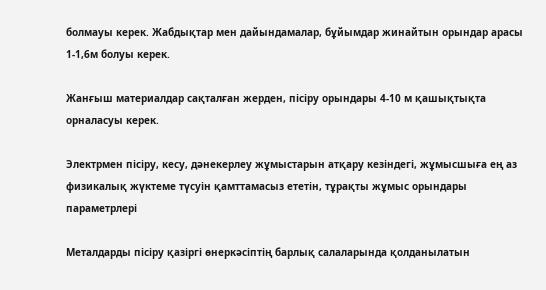болмауы керек. Жабдықтар мен дайындамалар, бұйымдар жинайтын орындар арасы 1-1,6м болуы керек.

Жанғыш материалдар сақталған жерден, пісіру орындары 4-10 м қашықтықта орналасуы керек.

Электрмен пісіру, кесу, дәнекерлеу жұмыстарын атқару кезіндегі, жұмысшыға ең аз физикалық жүктеме түсуін қамттамасыз ететін, тұрақты жұмыс орындары параметрлері

Металдарды пісіру қазіргі өнеркәсіптің барлық салаларында қолданылатын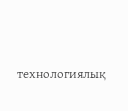технологиялық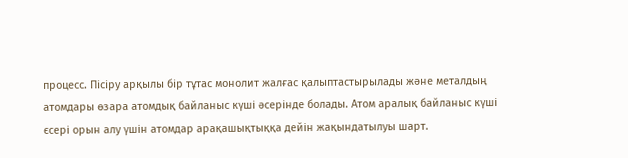процесс. Пісіру арқылы бір тұтас монолит жалғас қалыптастырылады және металдың атомдары өзара атомдық байланыс күші әсерінде болады. Атом аралық байланыс күші єсері орын алу үшін атомдар арақашықтыққа дейін жақындатылуы шарт.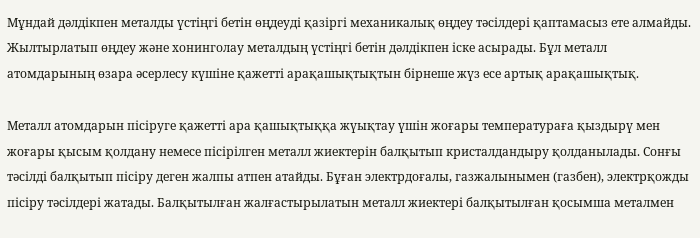Мұндай дәлдікпен металды үстіңгі бетін өңдеуді қазіргі механикалық өңдеу тәсілдері қаптамасыз ете алмайды. Жылтырлатып өңдеу және хонинголау металдың үстіңгі бетін дәлдікпен іске асырады. Бұл металл атомдарының өзара әсерлесу күшіне қажетті арақашықтықтын бірнеше жүз есе артық арақашықтық.

Металл атомдарын пісіруге қажетті ара қашықтыққа жүықтау үшін жоғары температураға қыздырү мен жоғары қысым қолдану немесе пісірілген металл жиектерін балқытып кристалдандыру қолданылады. Сонғы тәсілді балқытып пісіру деген жалпы атпен атайды. Бұған электрдоғалы, газжалынымен (газбен), электрқожды пісіру тәсілдері жатады. Балқытылған жалғастырылатын металл жиектері балқытылған қосымша металмен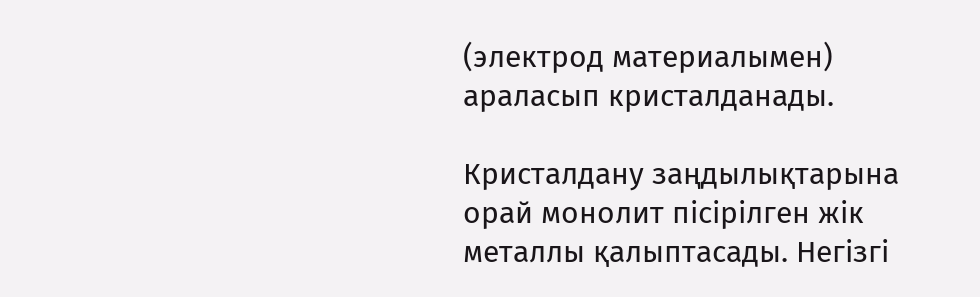(электрод материалымен) араласып кристалданады.

Кристалдану заңдылықтарына орай монолит пісірілген жік металлы қалыптасады. Негізгі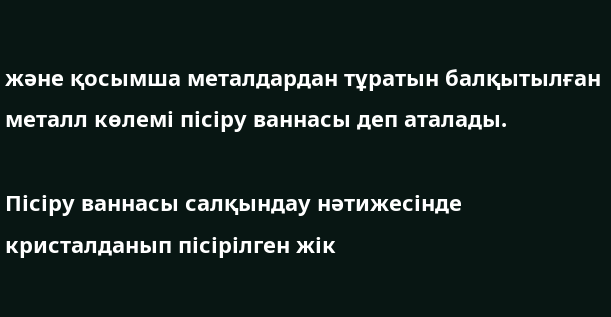және қосымша металдардан тұратын балқытылған металл көлемі пісіру ваннасы деп аталады.

Пісіру ваннасы салқындау нәтижесінде кристалданып пісірілген жік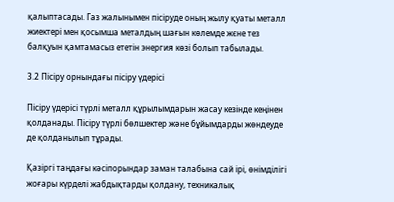қалыптасады. Газ жалынымен пісіруде оның жылу қуаты металл жиектері мен қосымша металдың шағын көлемде жєне тез балқуын қамтамасыз ететін энергия көзі болып табылады.

3.2 Пісіру орнындағы пісіру үдерісі

Пісіру үдерісі түрлі металл құрылымдарын жасау кезінде кеңінен қолданады. Пісіру түрлі бөлшектер және бұйымдарды жөндеуде де қолданылып тұрады.

Қазіргі таңдағы кәсіпорындар заман талабына сай ірі, өнімділігі жоғары күрделі жабдықтарды қолдану, техникалық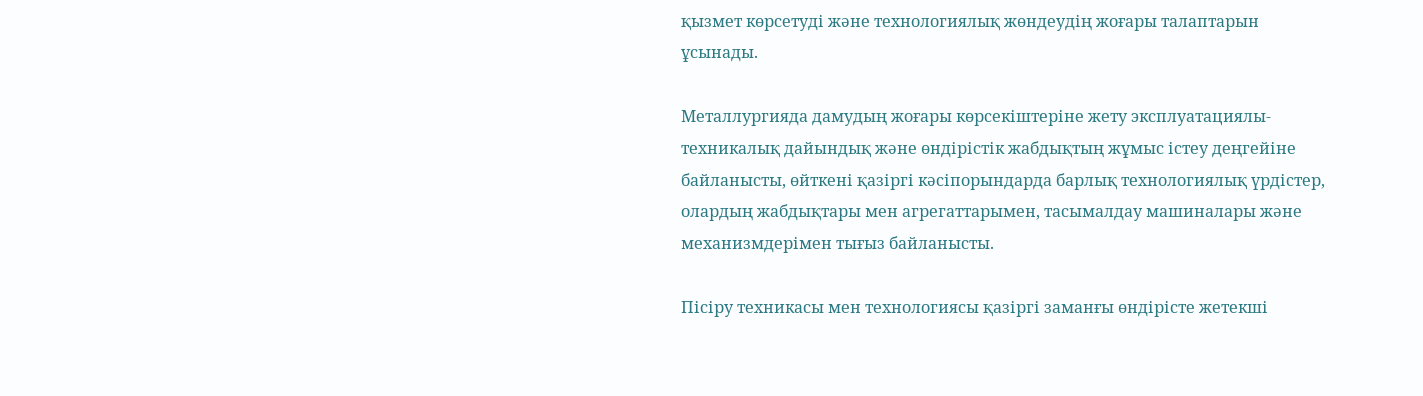қызмет көрсетуді және технологиялық жөндеудің жоғары талаптарын ұсынады.

Металлургияда дамудың жоғары көрсекіштеріне жету эксплуатациялы-техникалық дайындық және өндірістік жабдықтың жұмыс істеу деңгейіне байланысты, өйткені қазіргі кәсіпорындарда барлық технологиялық үрдістер, олардың жабдықтары мен агрегаттарымен, тасымалдау машиналары және механизмдерімен тығыз байланысты.

Пісіру техникасы мен технологиясы қазіргі заманғы өндірісте жетекші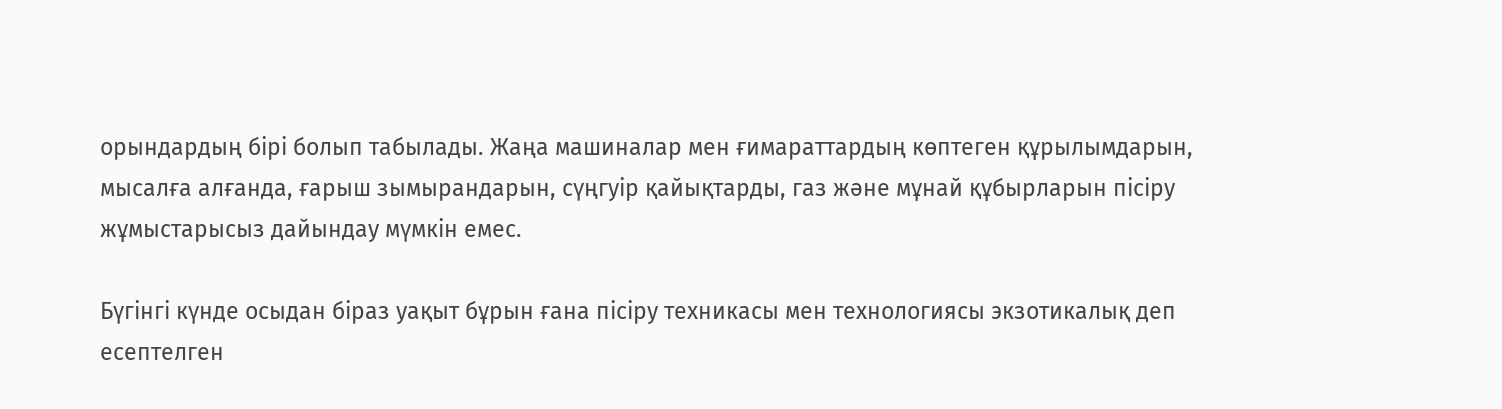орындардың бірі болып табылады. Жаңа машиналар мен ғимараттардың көптеген құрылымдарын, мысалға алғанда, ғарыш зымырандарын, сүңгуір қайықтарды, газ және мұнай құбырларын пісіру жұмыстарысыз дайындау мүмкін емес.

Бүгінгі күнде осыдан біраз уақыт бұрын ғана пісіру техникасы мен технологиясы экзотикалық деп есептелген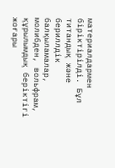материалдармен біріктірілді. Бұл титандық және бериллдік балқыламалар, молибден, вольфрам, құрылымдық беріктігі жоғары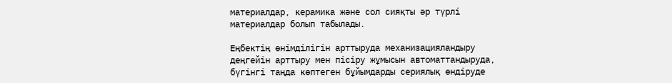материалдар, керамика және сол сияқты әр түрлі материалдар болып табылады.

Еңбектің өнімділігін арттыруда механизацияландыру деңгейін арттыру мен пісіру жұмысын автоматтандыруда, бүгінгі таңда көптеген бұйымдарды сериялық өндіруде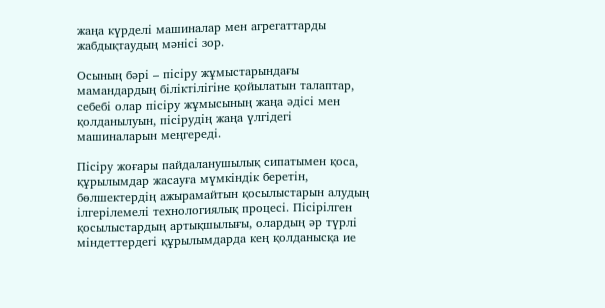жаңа күрделі машиналар мен агрегаттарды жабдықтаудың мәнісі зор.

Осының бәрі – пісіру жұмыстарындағы мамандардың біліктілігіне қойылатын талаптар, себебі олар пісіру жұмысының жаңа әдісі мен қолданылуын, пісірудің жаңа үлгідегі машиналарын меңгереді.

Пісіру жоғары пайдаланушылық сипатымен қоса, құрылымдар жасауға мүмкіндік беретін, бөлшектердің ажырамайтын қосылыстарын алудың ілгерілемелі технологиялық процесі. Пісірілген қосылыстардың артықшылығы, олардың әр түрлі міндеттердегі құрылымдарда кең қолданысқа ие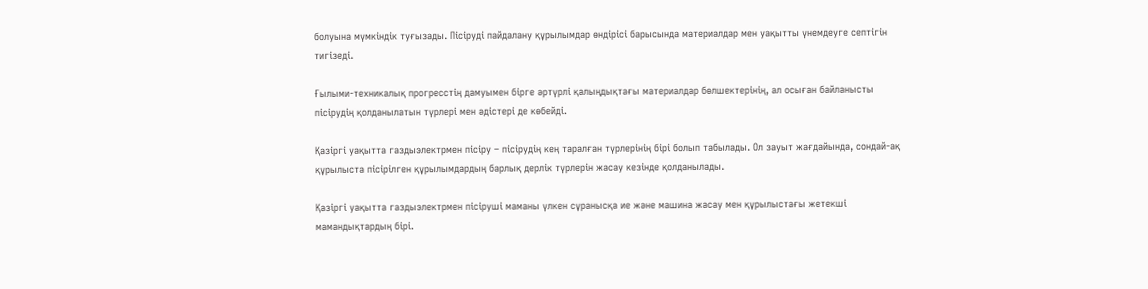болуына мүмкіндік туғызады. Пісіруді пайдалану құрылымдар өндірісі барысында материалдар мен уақытты үнемдеуге септігін тигізеді.

Ғылыми-техникалық прогресстің дамуымен бірге әртүрлі қалыңдықтағы материалдар бөлшектерінің, ал осыған байланысты пісірудің қолданылатын түрлері мен әдістері де көбейді.

Қазіргі уақытта газдыэлектрмен пісіру – пісірудің кең таралған түрлерінің бірі болып табылады. Ол зауыт жағдайында, сондай-ақ құрылыста пісірілген құрылымдардың барлық дерлік түрлерін жасау кезінде қолданылады.

Қазіргі уақытта газдыэлектрмен пісіруші маманы үлкен сұранысқа ие және машина жасау мен құрылыстағы жетекші мамандықтардың бірі.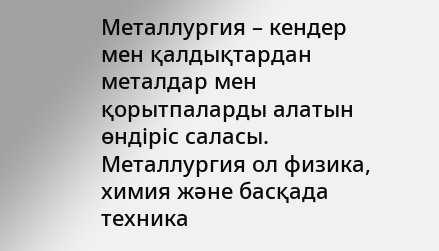Металлургия – кендер мен қалдықтардан металдар мен қорытпаларды алатын өндіріс саласы. Металлургия ол физика, химия және басқада техника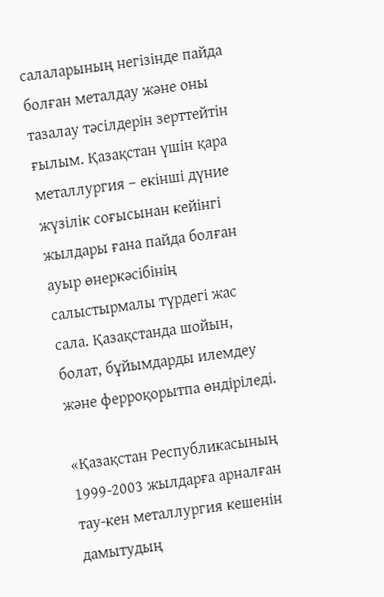салаларының негізінде пайда болған металдау және оны тазалау тәсілдерін зерттейтін ғылым. Қазақстан үшін қара металлургия – екінші дүние жүзілік соғысынан кейінгі жылдары ғана пайда болған ауыр өнеркәсібінің салыстырмалы түрдегі жас сала. Қазақстанда шойын, болат, бұйымдарды илемдеу және ферроқорытпа өндіріледі.

«Қазақстан Республикасының 1999-2003 жылдарға арналған тау-кен металлургия кешенін дамытудың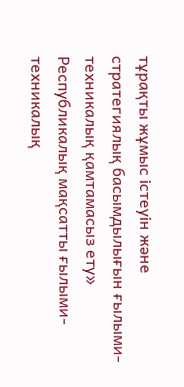тұрақты жұмыс істеуін және стратегиялық басымдылығын ғылыми-техникалық қамтамасыз ету» Республикалық мақсатты ғылыми-техникалық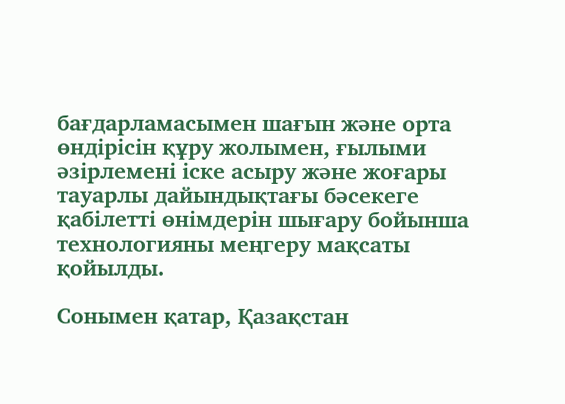бағдарламасымен шағын және орта өндірісін құру жолымен, ғылыми әзірлемені іске асыру және жоғары тауарлы дайындықтағы бәсекеге қабілетті өнімдерін шығару бойынша технологияны меңгеру мақсаты қойылды.

Сонымен қатар, Қазақстан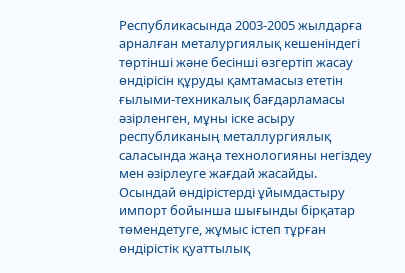Республикасында 2003-2005 жылдарға арналған металургиялық кешеніндегі төртінші және бесінші өзгертіп жасау өндірісін құруды қамтамасыз ететін ғылыми-техникалық бағдарламасы әзірленген, мұны іске асыру республиканың металлургиялық саласында жаңа технологияны негіздеу мен әзірлеуге жағдай жасайды. Осындай өндірістерді ұйымдастыру импорт бойынша шығынды бірқатар төмендетуге, жұмыс істеп тұрған өндірістік қуаттылық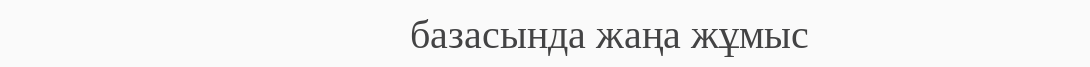базасында жаңа жұмыс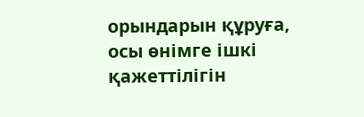орындарын құруға, осы өнімге ішкі қажеттілігін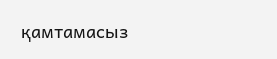қамтамасыз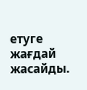етуге жағдай жасайды.